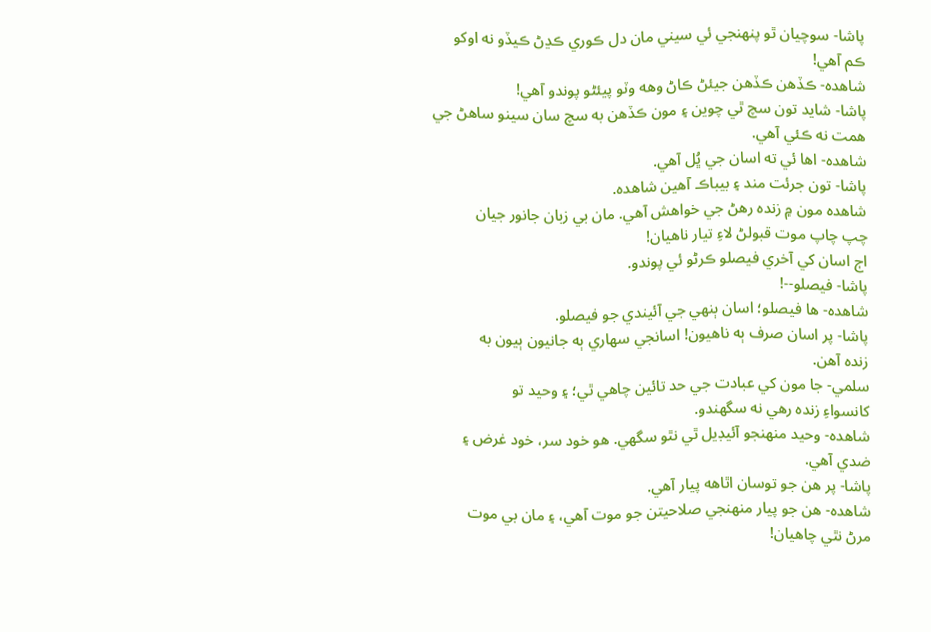پاشا- سوچيان ٿو پنهنجي ئي سيني مان دل ڪوري ڪڍڻ ڪيڏو نه اوکو
ڪم آهي!
شاهده- ڪڏهن ڪڏهن جيئڻ ڪاڻ وهه وٽو پيئڻو پوندو آهي!
پاشا- شايد تون سچ ٿي چوين ۽ مون ڪڏهن به سچ سان سينو ساهڻ جي
همت نه ڪئي آهي.
شاهده- اها ئي ته اسان جي ڀُل آهي.
پاشا- تون جرئت مند ۽ بيباڪ آهين شاهده.
شاهده مون ۾ زنده رهڻ جي خواهش آهي. مان بي زبان جانور جيان
چپ چاپ موت قبولڻ لاءِ تيار ناهيان!
اڄ اسان کي آخري فيصلو ڪرڻو ئي پوندو.
پاشا- فيصلو--!
شاهده- ها فيصلو؛ اسان ٻنهي جي آئيندي جو فيصلو.
پاشا- پر اسان صرف ٻه ناهيون! اسانجي سهاري ٻه جانيون ٻيون به
زنده آهن.
سلمي- جا مون کي عبادت جي حد تائين چاهي ٿي؛ ۽ وحيد تو
کانسواءِ زنده رهي نه سگهندو.
شاهده- وحيد منهنجو آئيڊيل ٿي نٿو سگهي. هو خود سر، خود غرض ۽
ضدي آهي.
پاشا- پر هن جو توسان اٿاهه پيار آهي.
شاهده- هن جو پيار منهنجي صلاحيتن جو موت آهي، ۽ مان بي موت
مرڻ نٿي چاهيان!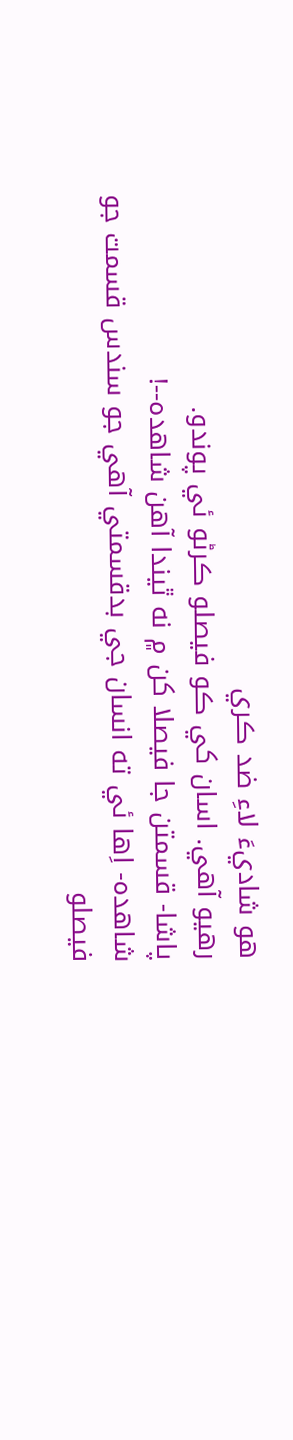هو شاديءَ لاءِ ضد ڪري
رهيو آهي. اسان کي ڪو فيصلو ڪرڻو ئي پوندو.
پاشا- قسمتن جا فيصلا کن ۾ نه ٿيندا آهن شاهده--!
شاهده- اِها ئي ته انسان جي بدقسمتي آهي جو سندس قسمت جو
فيصلو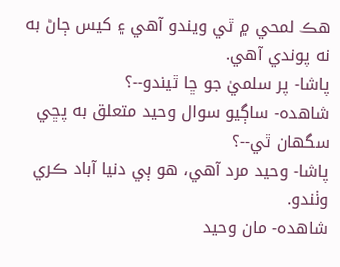هڪ لمحي ۾ ٿي ويندو آهي ۽ کيس ڄاڻ به
نه پوندي آهي.
پاشا- پر سلميٰ جو ڇا ٿيندو--؟
شاهده- ساڳيو سوال وحيد متعلق به پڇي سگهان ٿي--؟
پاشا- وحيد مرد آهي، هو ٻي دنيا آباد ڪري وٺندو.
شاهده- مان وحيد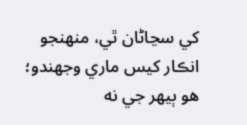کي سڃاڻان ٿي، منهنجو انڪار کيس ماري وجهندو؛
هو ٻيهر جي نه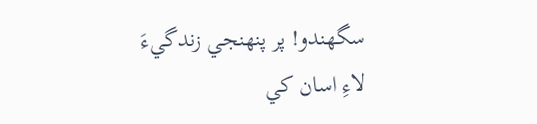سگهندو! پر پنهنجي زندگيءَ
لاءِ اسان کي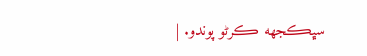سڀڪجهه ڪرڻو پوندو. |